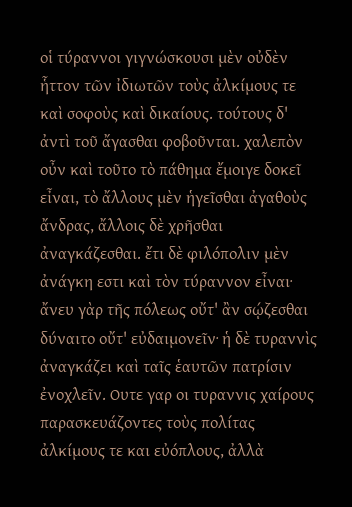οἱ τύραννοι γιγνώσκουσι μὲν οὐδὲν ἧττον τῶν ἰδιωτῶν τοὺς ἀλκίμους τε καὶ σοφοὺς καὶ δικαίους. τούτους δ' ἀντὶ τοῦ ἄγασθαι φοβοῦνται. χαλεπὸν οὖν καὶ τοῦτο τὸ πάθημα ἔμοιγε δοκεῖ εἶναι, τὸ ἄλλους μὲν ἡγεῖσθαι ἀγαθοὺς ἄνδρας, ἄλλοις δὲ χρῆσθαι ἀναγκάζεσθαι. ἔτι δὲ φιλόπολιν μὲν ἀνάγκη εστι καὶ τὸν τύραννον εἶναι· ἄνευ γὰρ τῆς πόλεως οὔτ' ἂν σῴζεσθαι δύναιτο οὔτ' εὐδαιμονεῖν· ἡ δὲ τυραννὶς ἀναγκάζει καὶ ταῖς ἑαυτῶν πατρίσιν ἐνοχλεῖν. Ουτε γαρ οι τυραννις χαίρους παρασκευάζοντες τοὺς πολίτας ἀλκίμους τε και εὐόπλους, ἀλλὰ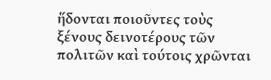ἥδονται ποιοῦντες τοὺς ξένους δεινοτέρους τῶν πολιτῶν καὶ τούτοις χρῶνται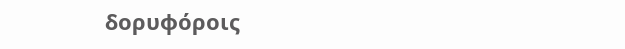δορυφόροις